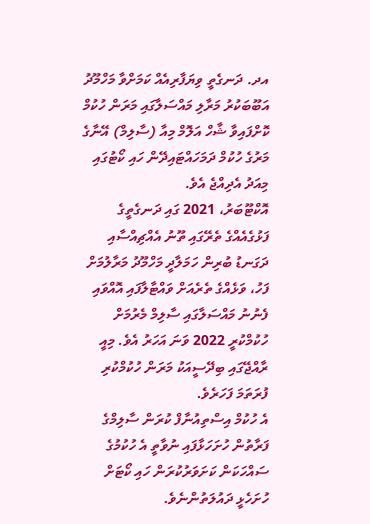އދ. ދަނގެތީ ވިޔަފާރިއެއް ކަމަށްވާ މަހްމޫދު އަބޫބަކުރު މަރާލި މައްސަލާގައި މަރަން ހުކުމް ކޮށްފައިވާ ޝާހް އަލޮމް މިއާ (ސާލިމް) އޭނާގެ މަރުގެ ހުކުމް ދަމަހައްޓައިދޭން ހައި ކޯޓުގައި މިއަދު އެދިއްޖެ އެވެ.
އޮކްޓޫބަރު، 2021 ގައި ދަނގެތީގެ ފަޅުގެއެއްގެ ތެރޭގައި ތޫނު އެއްޗިއްސާއި ދަގަނޑު ބުރިން ހަމަލާދީ މަހްމޫދު މަރާލުމަށް ފަހު، ވަޅެއްގެ ތެރެއަށް ވައްޓާލާފައި އޮއްވައި ފެނުނު މައްސަލާގައި ސާލިމް މެރުމަށް ހުކުމްކުރީ 2022 ވަނަ އަހަރު އެވެ. މިއީ ރާއްޖޭގައި ބިދޭސީއަކު މަރަން ހުކުމްކުރި ފުރަތަމަ ފަހަރެވެ.
އެ ހުކުމް އިސްތިއުނާފް ކުރަން ސާލިމްގެ ފަރާތުން ހުށަހަޅާފައި ނުވާތީ އެ ހުކުމުގެ ސައްހަކަން ކަށަވަރުކުރަން ހައި ކޯޓަށް ހުށަހެޅީ ދައުލަތުންނެވެ.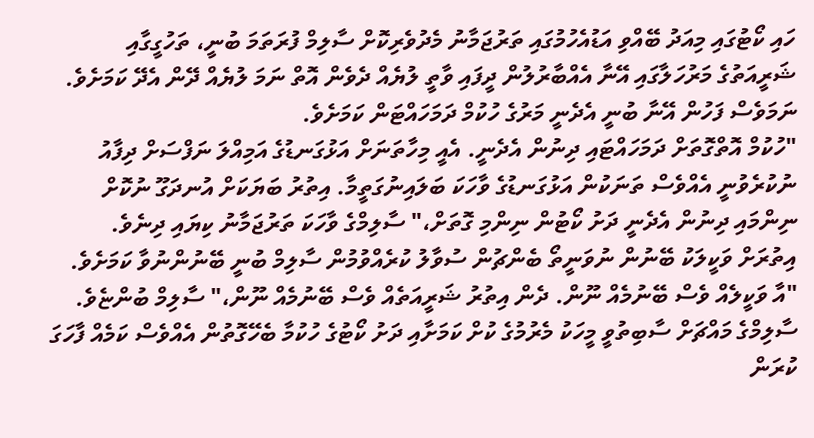ހައި ކޯޓުގައި މިއަދު ބޭއްވި އަޑުއެހުމުގައި ތަރުޖަމާނު މެދުވެރިކޮށް ސާލިމް ފުރަތަމަ ބުނީ، ތަހުގީގާއި ޝަރީއަތުގެ މަރުހަލާގައި އޭނާ އެއްބާރުލުން ދީފައި ވާތީ ލުޔެއް ދެވެން އޮތް ނަމަ ލުޔެއް ދޭން އެދޭ ކަމަށެވެ. ނަމަވެސް ފަހުން އޭނާ ބުނީ އެދެނީ މަރުގެ ހުކުމް ދަމަހައްޓަން ކަމަށެވެ.
"ހުކުމް އޮތްގޮތަށް ދަމަހައްޓައި ދިނުން އެދެނީ. އެއީ މިހާތަނަށް އަޅުގަނޑުގެ އަމިއްލަ ނަފްސަށް ދިފާއު ނުކުރެވުނީ އެއްވެސް ތަނަކުން އަޅުގަނޑުގެ ވާހަކަ ބަލައިނުގަތީމާ. އިތުރު ބަޔަކަށް އުނދަގޫ ނުކޮށް ނިންމައި ދިނުން އެދެނީ ދަށު ކޯޓުން ނިންމި ގޮތަށް،" ސާލިމްގެ ވާހަކަ ތަރުޖަމާނު ކިޔައި ދިނެވެ.
އިތުރަށް ވަކީލަކު ބޭނުން ނުވަނީތޯ ބެންޗުން ސުވާލު ކުރެއްވުމުން ސާލިމް ބުނީ ބޭނުންނުވާ ކަމަށެވެ.
"އާ ވަކީލެއް ވެސް ބޭނުމެއް ނޫން. ދެން އިތުރު ޝަރީއަތެއް ވެސް ބޭނުމެއް ނޫން،" ސާލިމް ބުންޏެވެ.
ސާލިމްގެ މައްޗަށް ސާބިތުވީ މީހަކު މެރުމުގެ ކުށް ކަމަށާއި ދަށު ކޯޓުގެ ހުކުމާ ބެހޭގޮތުން އެއްވެސް ކަމެއް ފާހަގަ ކުރަން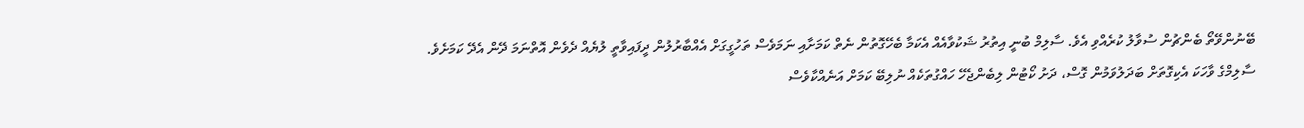ބޭނުންވޭތޯ ބެންޗުން ސުވާލު ކުރެއްވި އެވެ. ސާލިމް ބުނީ އިތުރު ޝަކުވާއެއް އެކަމާ ބެހޭގޮތުން ނެތް ކަމަށާއި ނަމަވެސް ތަހުގީގަށް އެއްބާރުލުން ދީފައިވާތީ ލުޔެއް ދެވެން އޮތްނަމަ ދޭން އެދޭ ކަމަށެވެ.
ސާލިމްގެ ވާހަކަ އެކިގޮތަށް ބަދަލުވަމުން ގޮސް، ދަށު ކޯޓުން ލިބެންޖެހޭ ހައްގުތަކެއް ނުލިބޭ ކަމަށް އަނެއްކާވެސް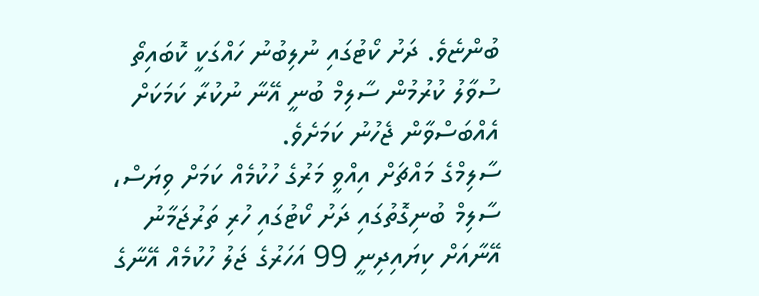ބުންޏެވެ. ދަށު ކޯޓުގައި ނުލިބުނު ހައްގަކީ ކޮބައިތޯ ސުވާލު ކުރުމުން ސާލިމް ބުނީ އޭނާ ނުކުރާ ކަމަކަށް އެއްބަސްވާން ޖެހުނު ކަމަށެވެ.
ސާލިމްގެ މައްޗަށް އިއްވީ މަރުގެ ހުކުމެއް ކަމަށް ވިޔަސް، ސާލިމް ބުނިގޮތުގައި ދަށު ކޯޓުގައި ހުރި ތަރުޖަމާނު އޭނާއަށް ކިޔައިދިނީ 99 އަހަރުގެ ޖަލު ހުކުމެއް އޭނާގެ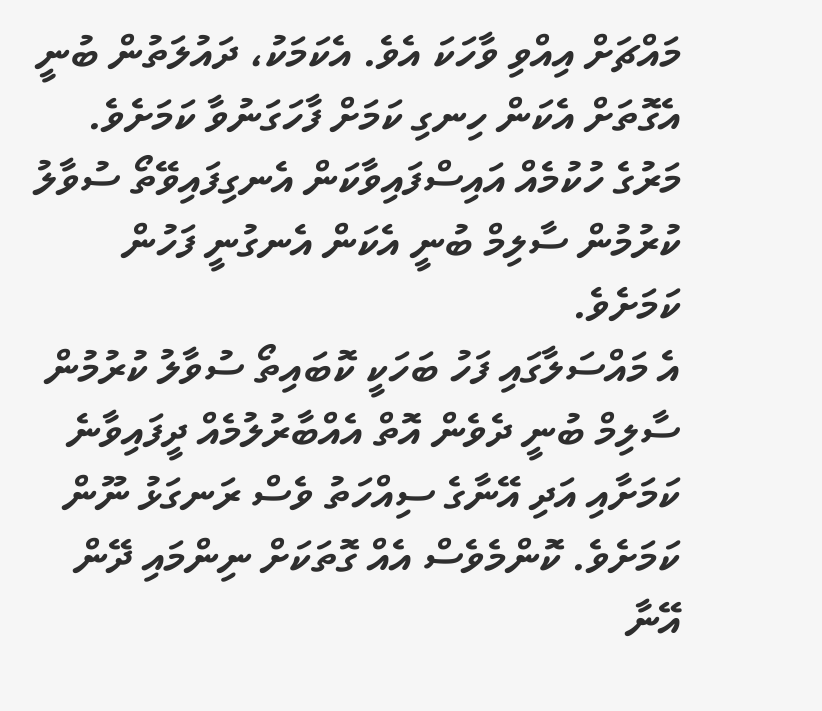މައްޗަށް އިއްވި ވާހަކަ އެވެ. އެކަމަކު، ދައުލަތުން ބުނީ އެގޮތަށް އެކަން ހިނގި ކަމަށް ފާހަގަނުވާ ކަމަށެވެ.
މަރުގެ ހުކުމެއް އައިސްފައިވާކަން އެނގިފައިވޭތޯ ސުވާލު ކުރުމުން ސާލިމް ބުނީ އެކަން އެނގުނީ ފަހުން ކަމަށެވެ.
އެ މައްސަލާގައި ފަހު ބަހަކީ ކޮބައިތޯ ސުވާލު ކުރުމުން ސާލިމް ބުނީ ދެވެން އޮތް އެއްބާރުލުމެއް ދީފައިވާނެ ކަމަށާއި އަދި އޭނާގެ ސިއްހަތު ވެސް ރަނގަޅު ނޫން ކަމަށެވެ. ކޮންމެވެސް އެއް ގޮތަކަށް ނިންމައި ދޭން އޭނާ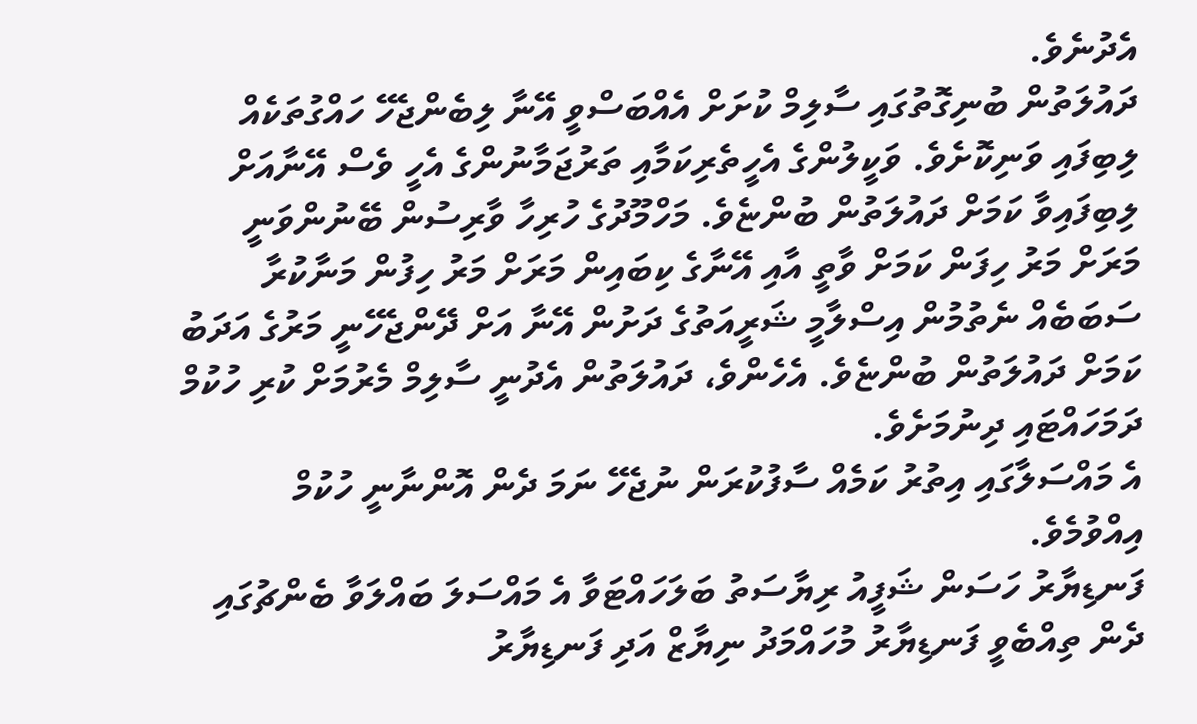އެދުނެވެ.
ދައުލަތުން ބުނިގޮތުގައި ސާލިމް ކުށަށް އެއްބަސްވީ އޭނާ ލިބެންޖެހޭ ހައްގުތަކެއް ލިބިފައި ވަނިކޮށެވެ. ވަކީލުންގެ އެހީތެރިކަމާއި ތަރުޖަމާނުންގެ އެހީ ވެސް އޭނާއަށް ލިބިފައިވާ ކަމަށް ދައުލަތުން ބުންޏެވެ. މަހްމޫދުގެ ހުރިހާ ވާރިސުން ބޭނުންވަނީ މަރަށް މަރު ހިފަން ކަމަށް ވާތީ އާއި އޭނާގެ ކިބައިން މަރަށް މަރު ހިފުން މަނާކުރާ ސަބަބެއް ނެތުމުން އިސްލާމީ ޝަރީއަތުގެ ދަށުން އޭނާ އަށް ދޭންޖެހޭނީ މަރުގެ އަދަބު ކަމަށް ދައުލަތުން ބުންޏެވެ. އެހެންވެ، ދައުލަތުން އެދުނީ ސާލިމް މެރުމަށް ކުރި ހުކުމް ދަމަހައްޓައި ދިނުމަށެވެ.
އެ މައްސަލާގައި އިތުރު ކަމެއް ސާފުކުރަން ނުޖެހޭ ނަމަ ދެން އޮންނާނީ ހުކުމް އިއްވުމެވެ.
ފަނޑިޔާރު ހަސަން ޝަފީއު ރިޔާސަތު ބަލަހައްޓަވާ އެ މައްސަލަ ބައްލަވާ ބެންޗުގައި ދެން ތިއްބެވީ ފަނޑިޔާރު މުހައްމަދު ނިޔާޒް އަދި ފަނޑިޔާރު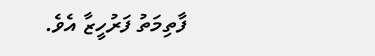ފާތިމަތު ފަރުހީޒާ އެވެ.